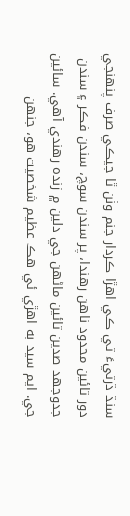سنڌ ڌرتيءَ تي ڪي اهڙا ڪردار جنم وٺن ٿا جيڪي صرف پنهنجي دور تائين محدود ناهن رهندا، پر سندن سوچ، سندن فڪر ۽ سندن جدوجهد صدين تائين ماڻهن جي دلين ۾ زنده رهندي آهي. سائين جي. ايم سيد به اهڙي ئي هڪ عظيم شخصيت هو، جنهن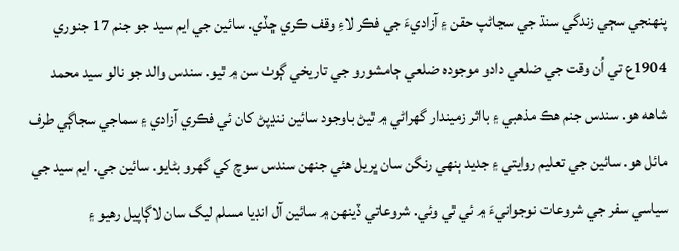پنهنجي سڄي زندگي سنڌ جي سڃاڻپ حقن ۽ آزاديءَ جي فڪر لاءِ وقف ڪري ڇڏي. سائين جي ايم سيد جو جنم 17 جنوري 1904ع تي اُن وقت جي ضلعي دادو موجوده ضلعي ڄامشورو جي تاريخي ڳوٺ سن ۾ ٿيو. سندس والد جو نالو سيد محمد شاهه هو. سندس جنم هڪ مذهبي ۽ بااثر زميندار گهراڻي ۾ ٿيڻ باوجود سائين ننڍپڻ کان ئي فڪري آزادي ۽ سماجي سجاڳي طرف مائل هو. سائين جي تعليم روايتي ۽ جديد ٻنهي رنگن سان ڀريل هئي جنهن سندس سوچ کي گهرو بڻايو. سائين جي. ايم سيد جي سياسي سفر جي شروعات نوجوانيءَ ۾ ئي ٿي وئي. شروعاتي ڏينهن ۾ سائين آل انڊيا مسلم ليگ سان لاڳاپيل رهيو ۽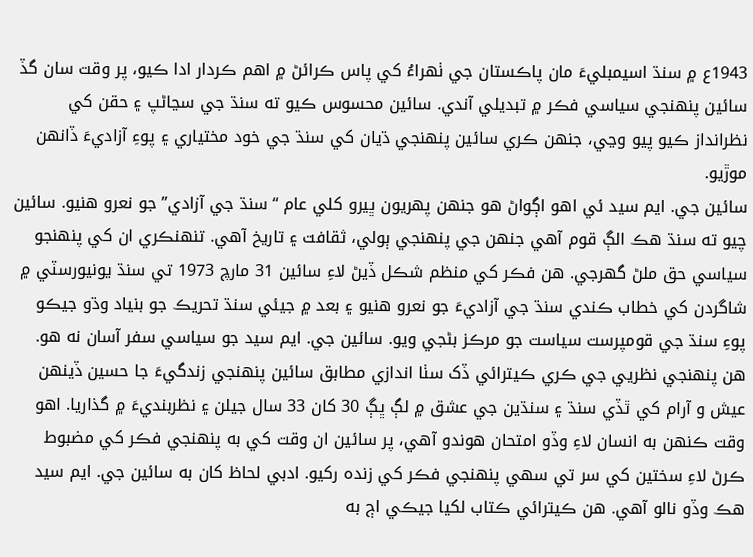1943ع ۾ سنڌ اسيمبليءَ مان پاڪستان جي ٺهراءُ کي پاس ڪرائڻ ۾ اهم ڪردار ادا ڪيو، پر وقت سان گڏ سائين پنهنجي سياسي فڪر ۾ تبديلي آندي. سائين محسوس ڪيو ته سنڌ جي سڃاڻپ ۽ حقن کي نظرانداز ڪيو پيو وڃي، جنهن ڪري سائين پنهنجي ڌيان کي سنڌ جي خود مختياري ۽ پوءِ آزاديءَ ڏانهن موڙيو.
سائين جي. ايم سيد ئي اهو اڳواڻ هو جنهن پهريون ڀيرو کلي عام “سنڌ جي آزادي” جو نعرو هنيو. سائين چيو ته سنڌ هڪ الڳ قوم آهي جنهن جي پنهنجي ٻولي، ثقافت ۽ تاريخ آهي. تنهنڪري ان کي پنهنجو سياسي حق ملڻ گهرجي. هن فڪر کي منظم شڪل ڏيڻ لاءِ سائين 31 مارچ 1973 تي سنڌ يونيورسٽي ۾ شاگردن کي خطاب ڪندي سنڌ جي آزاديءَ جو نعرو هنيو ۽ بعد ۾ جيئي سنڌ تحريڪ جو بنياد وڌو جيڪو پوءِ سنڌ جي قومپرست سياست جو مرڪز بڻجي ويو. سائين جي. ايم سيد جو سياسي سفر آسان نه هو. هن پنهنجي نظريي جي ڪري ڪيترائي ڏک سٺا اندازي مطابق سائين پنهنجي زندگيءَ جا حسين ڏينھن عيش و آرام کي ٿڏي سنڌ ۽ سنڌين جي عشق ۾ لڳ ڀڳ 30 کان 33 سال جيلن ۽ نظربنديءَ ۾ گذاريا. اهو وقت ڪنهن به انسان لاءِ وڏو امتحان هوندو آهي، پر سائين ان وقت کي به پنهنجي فڪر کي مضبوط ڪرڻ لاءِ سختين کي سر تي سھي پنهنجي فڪر کي زنده رکيو. ادبي لحاظ کان به سائين جي. ايم سيد هڪ وڏو نالو آهي. هن ڪيترائي ڪتاب لکيا جيڪي اڄ به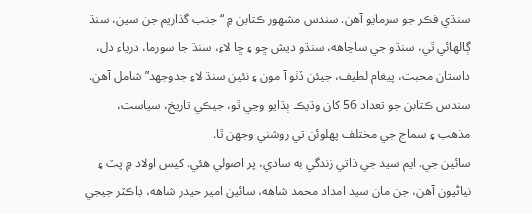سنڌي فڪر جو سرمايو آهن. سندس مشهور ڪتابن ۾ “جنب گذاريم جن سين، سنڌ ڳالهائي ٿي، سنڌو جي ساڃاهه، سنڌو ديش ڇو ۽ ڇا لاءِ، سنڌ جا سورما، درياء دل، داستان محبت، پيغام لطيف، جيئن ڏٺو آ مون ۽ نئين سنڌ لاءِ جدوجهد” شامل آهن. سندس ڪتابن جو تعداد 56 کان وڌيڪ ٻڌايو وڃي ٿو، جيڪي تاريخ، سياست، مذهب ۽ سماج جي مختلف پهلوئن تي روشني وجهن ٿا.
سائين جي. ايم سيد جي ذاتي زندگي به سادي، پر اصولي هئي. کيس اولاد ۾ پٽ ۽ نياڻيون آهن، جن مان سيد امداد محمد شاهه، سائين امير حيدر شاهه، ڊاڪٽر جيجي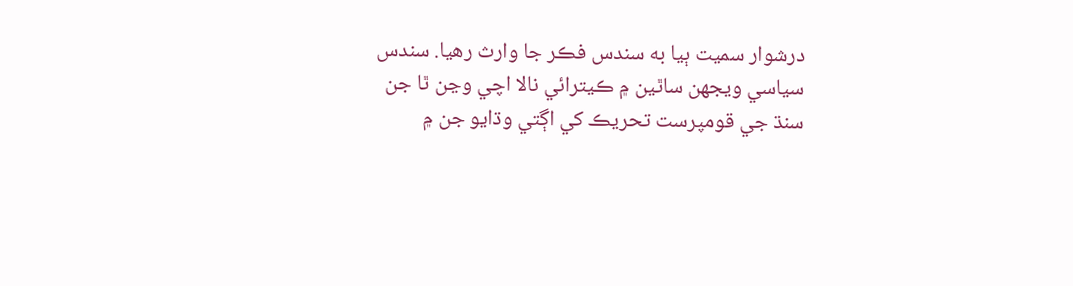درشوار سميت ٻيا به سندس فڪر جا وارث رهيا. سندس سياسي ويجهن ساٿين ۾ ڪيترائي نالا اچي وڃن ٿا جن سنڌ جي قومپرست تحريڪ کي اڳتي وڌايو جن ۾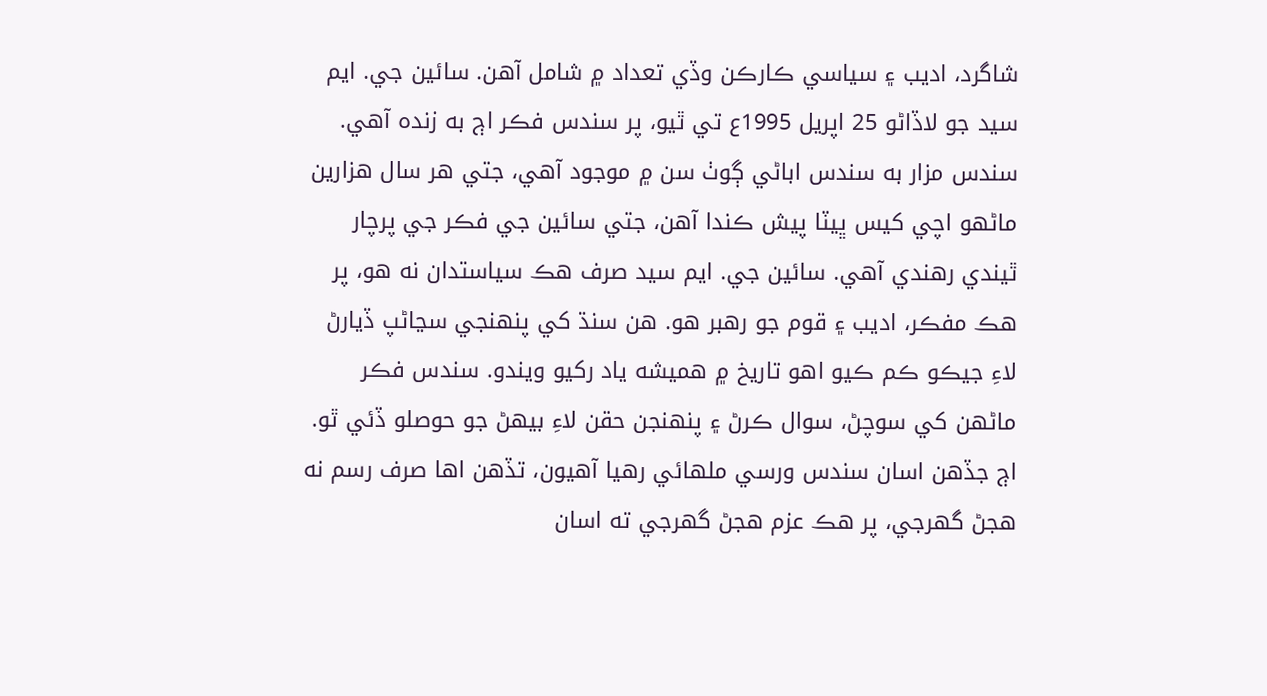شاگرد، اديب ۽ سياسي ڪارڪن وڏي تعداد ۾ شامل آھن. سائين جي. ايم سيد جو لاڏاڻو 25 اپريل 1995ع تي ٿيو، پر سندس فڪر اڄ به زنده آهي. سندس مزار به سندس اباڻي ڳوٺ سن ۾ موجود آهي، جتي هر سال هزارين ماڻهو اچي کيس ڀيٽا پيش ڪندا آهن، جتي سائين جي فڪر جي پرچار ٿيندي رهندي آهي. سائين جي. ايم سيد صرف هڪ سياستدان نه هو، پر هڪ مفڪر، اديب ۽ قوم جو رهبر هو. هن سنڌ کي پنهنجي سڃاڻپ ڏيارڻ لاءِ جيڪو ڪم ڪيو اهو تاريخ ۾ هميشه ياد رکيو ويندو. سندس فڪر ماڻهن کي سوچڻ، سوال ڪرڻ ۽ پنهنجن حقن لاءِ بيهڻ جو حوصلو ڏئي ٿو. اڄ جڏهن اسان سندس ورسي ملهائي رهيا آهيون، تڏهن اها صرف رسم نه هجڻ گهرجي، پر هڪ عزم هجڻ گهرجي ته اسان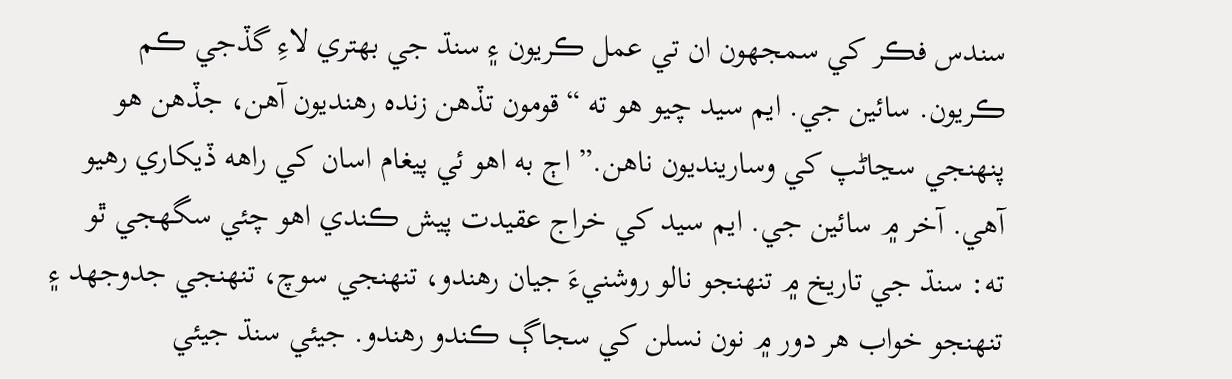سندس فڪر کي سمجهون ان تي عمل ڪريون ۽ سنڌ جي بهتري لاءِ گڏجي ڪم ڪريون. سائين جي. ايم سيد چيو هو ته “قومون تڏهن زنده رهنديون آهن، جڏهن هو پنهنجي سڃاڻپ کي وسارينديون ناهن.” اڄ به اهو ئي پيغام اسان کي راهه ڏيکاري رهيو آهي. آخر ۾ سائين جي. ايم سيد کي خراج عقيدت پيش ڪندي اهو چئي سگهجي ٿو ته: سنڌ جي تاريخ ۾ تنهنجو نالو روشنيءَ جيان رهندو، تنهنجي سوچ، تنهنجي جدوجهد ۽ تنهنجو خواب هر دور ۾ نون نسلن کي سجاڳ ڪندو رهندو. جيئي سنڌ جيئي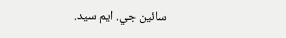سائين جي. ايم سيد.